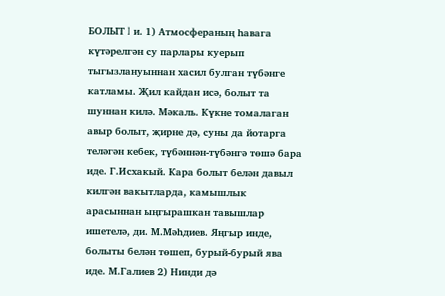БОЛЫТ I и. 1) Атмосфераның һавага күтәрелгән су парлары куерып тыгызлануыннан хасил булган түбәнге катламы. Җил кайдан исә, болыт та шуннан килә. Мәкаль. Күкне томалаган авыр болыт, җирне дә, суны да йотарга теләгән кебек, түбәннән-түбәнгә төшә бара иде. Г.Исхакый. Кара болыт белән давыл килгән вакытларда, камышлык арасыннан ыңгырашкан тавышлар ишетелә, ди. М.Мәһдиев. Яңгыр инде, болыты белән төшеп, бурый-бурый ява иде. М.Галиев 2) Нинди дә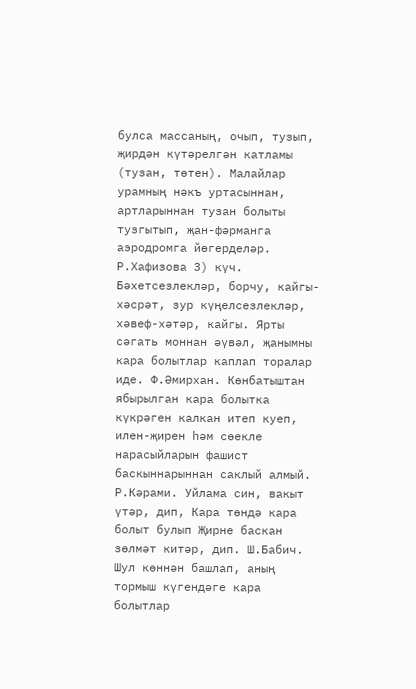булса массаның, очып, тузып, җирдән күтәрелгән катламы (тузан, төтен). Малайлар урамның нәкъ уртасыннан, артларыннан тузан болыты тузгытып, җан-фәрманга аэродромга йөгерделәр. Р.Хафизова 3) күч. Бәхетсезлекләр, борчу, кайгы-хәсрәт, зур күңелсезлекләр, хәвеф-хәтәр, кайгы. Ярты сәгать моннан әүвәл, җанымны кара болытлар каплап торалар иде. Ф.Әмирхан. Көнбатыштан ябырылган кара болытка күкрәген калкан итеп куеп, илен-җирен һәм сөекле нарасыйларын фашист баскыннарыннан саклый алмый. Р.Кәрами. Уйлама син, вакыт үтәр, дип, Кара төндә кара болыт булып Җирне баскан зөлмәт китәр, дип. Ш.Бабич. Шул көннән башлап, аның тормыш күгендәге кара болытлар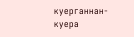куерганнан-куера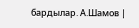бардылар. А.Шамов |